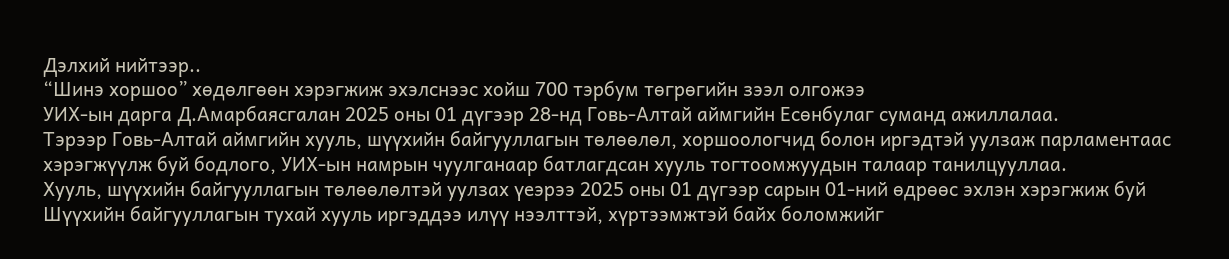Дэлхий нийтээр..
“Шинэ хоршоо” хөдөлгөөн хэрэгжиж эхэлснээс хойш 700 тэрбум төгрөгийн зээл олгожээ
УИХ-ын дарга Д.Амарбаясгалан 2025 оны 01 дүгээр 28-нд Говь-Алтай аймгийн Есөнбулаг суманд ажиллалаа.
Тэрээр Говь-Алтай аймгийн хууль, шүүхийн байгууллагын төлөөлөл, хоршоологчид болон иргэдтэй уулзаж парламентаас хэрэгжүүлж буй бодлого, УИХ-ын намрын чуулганаар батлагдсан хууль тогтоомжуудын талаар танилцууллаа.
Хууль, шүүхийн байгууллагын төлөөлөлтэй уулзах үеэрээ 2025 оны 01 дүгээр сарын 01-ний өдрөөс эхлэн хэрэгжиж буй Шүүхийн байгууллагын тухай хууль иргэддээ илүү нээлттэй, хүртээмжтэй байх боломжийг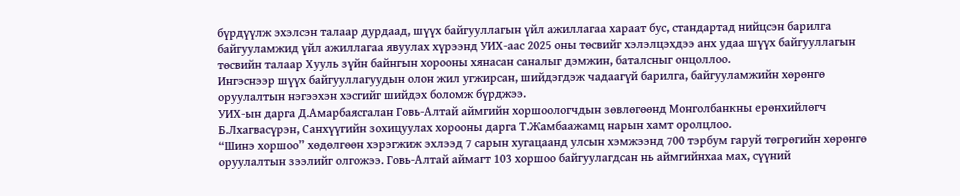бүрдүүлж эхэлсэн талаар дурдаад, шүүх байгууллагын үйл ажиллагаа хараат бус, стандартад нийцсэн барилга байгууламжид үйл ажиллагаа явуулах хүрээнд УИХ-аас 2025 оны төсвийг хэлэлцэхдээ анх удаа шүүх байгууллагын төсвийн талаар Хууль зүйн байнгын хорооны хянасан саналыг дэмжин, баталсныг онцоллоо.
Ингэснээр шүүх байгууллагуудын олон жил угжирсан, шийдэгдэж чадаагүй барилга, байгууламжийн хөрөнгө оруулалтын нэгээхэн хэсгийг шийдэх боломж бүрджээ.
УИХ-ын дарга Д.Амарбаясгалан Говь-Алтай аймгийн хоршоологчдын зөвлөгөөнд Монголбанкны ерөнхийлөгч Б.Лхагвасүрэн, Санхүүгийн зохицуулах хорооны дарга Т.Жамбаажамц нарын хамт оролцлоо.
“Шинэ хоршоо” хөдөлгөөн хэрэгжиж эхлээд 7 сарын хугацаанд улсын хэмжээнд 700 тэрбум гаруй төгрөгийн хөрөнгө оруулалтын зээлийг олгожээ. Говь-Алтай аймагт 103 хоршоо байгуулагдсан нь аймгийнхаа мах, сүүний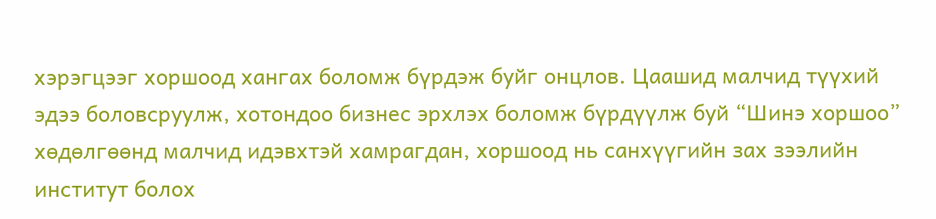хэрэгцээг хоршоод хангах боломж бүрдэж буйг онцлов. Цаашид малчид түүхий эдээ боловсруулж, хотондоо бизнес эрхлэх боломж бүрдүүлж буй “Шинэ хоршоо” хөдөлгөөнд малчид идэвхтэй хамрагдан, хоршоод нь санхүүгийн зах зээлийн институт болох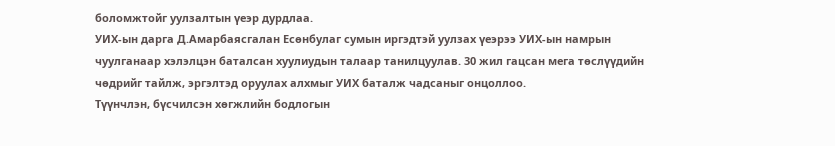боломжтойг уулзалтын үеэр дурдлаа.
УИХ-ын дарга Д.Амарбаясгалан Есөнбулаг сумын иргэдтэй уулзах үеэрээ УИХ-ын намрын чуулганаар хэлэлцэн баталсан хуулиудын талаар танилцуулав. 30 жил гацсан мега төслүүдийн чөдрийг тайлж, эргэлтэд оруулах алхмыг УИХ баталж чадсаныг онцоллоо.
Түүнчлэн, бүсчилсэн хөгжлийн бодлогын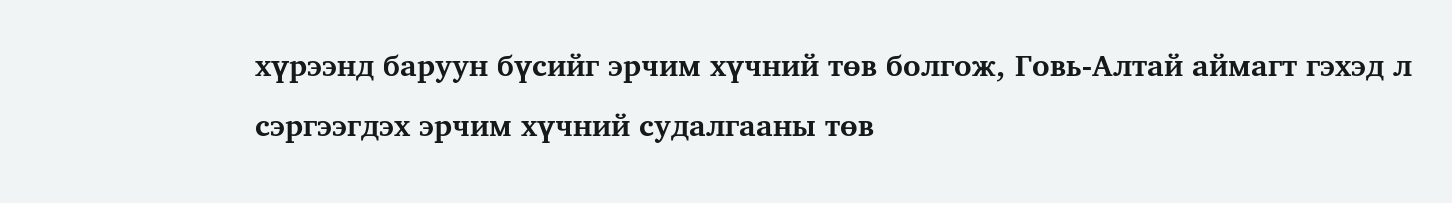хүрээнд баруун бүсийг эрчим хүчний төв болгож, Говь-Алтай аймагт гэхэд л сэргээгдэх эрчим хүчний судалгааны төв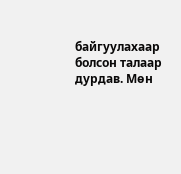байгуулахаар болсон талаар дурдав. Мөн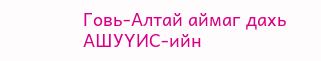Говь-Алтай аймаг дахь АШУҮИС-ийн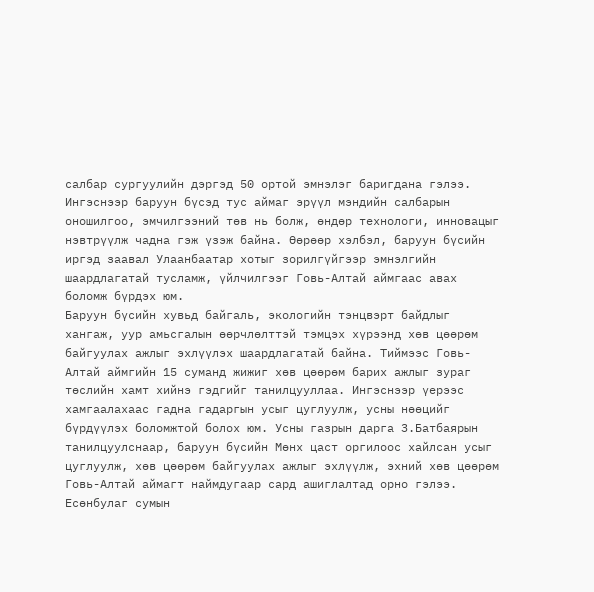салбар сургуулийн дэргэд 50 ортой эмнэлэг баригдана гэлээ. Ингэснээр баруун бүсэд тус аймаг эрүүл мэндийн салбарын оношилгоо, эмчилгээний төв нь болж, өндөр технологи, инновацыг нэвтрүүлж чадна гэж үзэж байна. Өөрөөр хэлбэл, баруун бүсийн иргэд заавал Улаанбаатар хотыг зорилгүйгээр эмнэлгийн шаардлагатай тусламж, үйлчилгээг Говь-Алтай аймгаас авах боломж бүрдэх юм.
Баруун бүсийн хувьд байгаль, экологийн тэнцвэрт байдлыг хангаж, уур амьсгалын өөрчлөлттэй тэмцэх хүрээнд хөв цөөрөм байгуулах ажлыг эхлүүлэх шаардлагатай байна. Тиймээс Говь-Алтай аймгийн 15 суманд жижиг хөв цөөрөм барих ажлыг зураг төслийн хамт хийнэ гэдгийг танилцууллаа. Ингэснээр үерээс хамгаалахаас гадна гадаргын усыг цуглуулж, усны нөөцийг бүрдүүлэх боломжтой болох юм. Усны газрын дарга З.Батбаярын танилцуулснаар, баруун бүсийн Мөнх цаст оргилоос хайлсан усыг цуглуулж, хөв цөөрөм байгуулах ажлыг эхлүүлж, эхний хөв цөөрөм Говь-Алтай аймагт наймдугаар сард ашиглалтад орно гэлээ.
Есөнбулаг сумын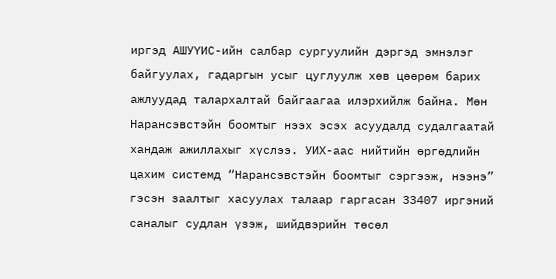иргэд АШУҮИС-ийн салбар сургуулийн дэргэд эмнэлэг байгуулах, гадаргын усыг цуглуулж хөв цөөрөм барих ажлуудад талархалтай байгаагаа илэрхийлж байна. Мөн Нарансэвстэйн боомтыг нээх эсэх асуудалд судалгаатай хандаж ажиллахыг хүслээ. УИХ-аас нийтийн өргөдлийн цахим системд “Нарансэвстэйн боомтыг сэргээж, нээнэ” гэсэн заалтыг хасуулах талаар гаргасан 33407 иргэний саналыг судлан үзэж, шийдвэрийн төсөл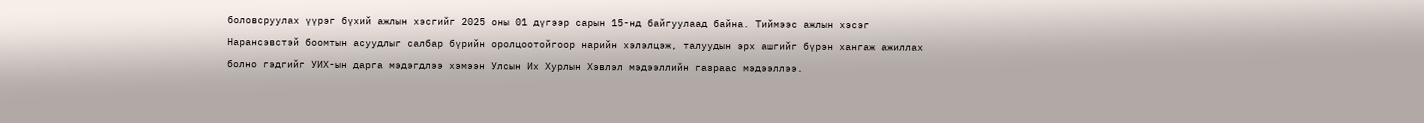боловсруулах үүрэг бүхий ажлын хэсгийг 2025 оны 01 дүгээр сарын 15-нд байгуулаад байна. Тиймээс ажлын хэсэг Нарансэвстэй боомтын асуудлыг салбар бүрийн оролцоотойгоор нарийн хэлэлцэж, талуудын эрх ашгийг бүрэн хангаж ажиллах болно гэдгийг УИХ-ын дарга мэдэгдлээ хэмээн Улсын Их Хурлын Хэвлэл мэдээллийн газраас мэдээллээ.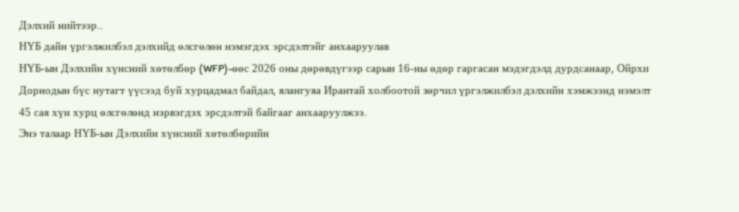Дэлхий нийтээр..
НҮБ дайн үргэлжилбэл дэлхийд өлсгөлөн нэмэгдэх эрсдэлтэйг анхааруулав
НҮБ-ын Дэлхийн хүнсний хөтөлбөр (WFP)-өөс 2026 оны дөрөвдүгээр сарын 16-ны өдөр гаргасан мэдэгдэлд дурдсанаар, Ойрхи Дорнодын бүс нутагт үүсээд буй хурцадмал байдал, ялангуяа Ирантай холбоотой зөрчил үргэлжилбэл дэлхийн хэмжээнд нэмэлт 45 сая хүн хурц өлсгөлөнд нэрвэгдэх эрсдэлтэй байгааг анхааруулжээ.
Энэ талаар НҮБ-ын Дэлхийн хүнсний хөтөлбөрийн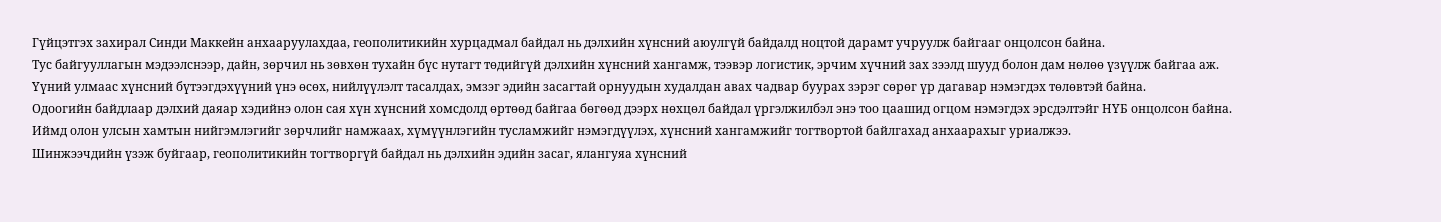Гүйцэтгэх захирал Синди Маккейн анхааруулахдаа, геополитикийн хурцадмал байдал нь дэлхийн хүнсний аюулгүй байдалд ноцтой дарамт учруулж байгааг онцолсон байна.
Тус байгууллагын мэдээлснээр, дайн, зөрчил нь зөвхөн тухайн бүс нутагт төдийгүй дэлхийн хүнсний хангамж, тээвэр логистик, эрчим хүчний зах зээлд шууд болон дам нөлөө үзүүлж байгаа аж. Үүний улмаас хүнсний бүтээгдэхүүний үнэ өсөх, нийлүүлэлт тасалдах, эмзэг эдийн засагтай орнуудын худалдан авах чадвар буурах зэрэг сөрөг үр дагавар нэмэгдэх төлөвтэй байна.
Одоогийн байдлаар дэлхий даяар хэдийнэ олон сая хүн хүнсний хомсдолд өртөөд байгаа бөгөөд дээрх нөхцөл байдал үргэлжилбэл энэ тоо цаашид огцом нэмэгдэх эрсдэлтэйг НҮБ онцолсон байна. Иймд олон улсын хамтын нийгэмлэгийг зөрчлийг намжаах, хүмүүнлэгийн тусламжийг нэмэгдүүлэх, хүнсний хангамжийг тогтвортой байлгахад анхаарахыг уриалжээ.
Шинжээчдийн үзэж буйгаар, геополитикийн тогтворгүй байдал нь дэлхийн эдийн засаг, ялангуяа хүнсний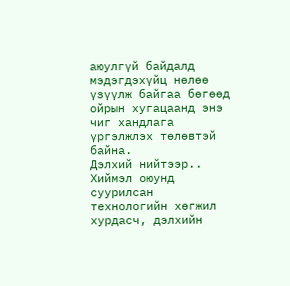аюулгүй байдалд мэдэгдэхүйц нөлөө үзүүлж байгаа бөгөөд ойрын хугацаанд энэ чиг хандлага үргэлжлэх төлөвтэй байна.
Дэлхий нийтээр..
Хиймэл оюунд суурилсан технологийн хөгжил хурдасч, дэлхийн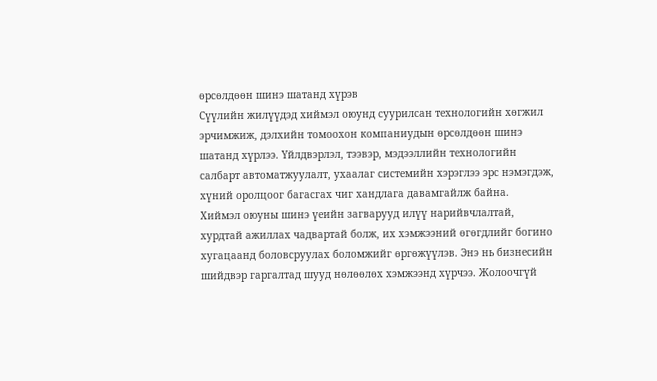өрсөлдөөн шинэ шатанд хүрэв
Сүүлийн жилүүдэд хиймэл оюунд суурилсан технологийн хөгжил эрчимжиж, дэлхийн томоохон компаниудын өрсөлдөөн шинэ шатанд хүрлээ. Үйлдвэрлэл, тээвэр, мэдээллийн технологийн салбарт автоматжуулалт, ухаалаг системийн хэрэглээ эрс нэмэгдэж, хүний оролцоог багасгах чиг хандлага давамгайлж байна.
Хиймэл оюуны шинэ үеийн загварууд илүү нарийвчлалтай, хурдтай ажиллах чадвартай болж, их хэмжээний өгөгдлийг богино хугацаанд боловсруулах боломжийг өргөжүүлэв. Энэ нь бизнесийн шийдвэр гаргалтад шууд нөлөөлөх хэмжээнд хүрчээ. Жолоочгүй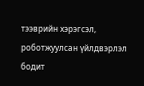тээврийн хэрэгсэл, роботжуулсан үйлдвэрлэл бодит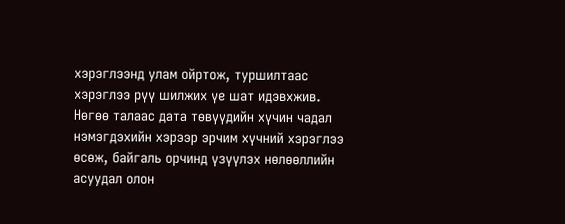хэрэглээнд улам ойртож, туршилтаас хэрэглээ рүү шилжих үе шат идэвхжив.
Нөгөө талаас дата төвүүдийн хүчин чадал нэмэгдэхийн хэрээр эрчим хүчний хэрэглээ өсөж, байгаль орчинд үзүүлэх нөлөөллийн асуудал олон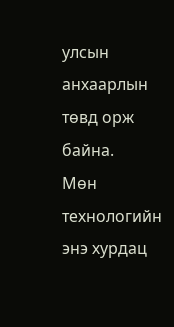улсын анхаарлын төвд орж байна.
Мөн технологийн энэ хурдац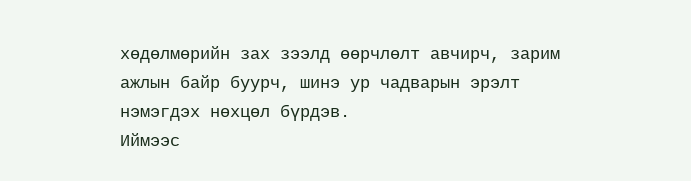хөдөлмөрийн зах зээлд өөрчлөлт авчирч, зарим ажлын байр буурч, шинэ ур чадварын эрэлт нэмэгдэх нөхцөл бүрдэв.
Иймээс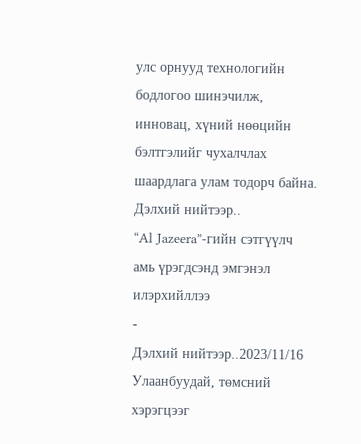улс орнууд технологийн бодлогоо шинэчилж, инновац, хүний нөөцийн бэлтгэлийг чухалчлах шаардлага улам тодорч байна.
Дэлхий нийтээр..
“Al Jazeera”-гийн сэтгүүлч амь үрэгдсэнд эмгэнэл илэрхийллээ
-
Дэлхий нийтээр..2023/11/16
Улаанбуудай, төмсний хэрэгцээг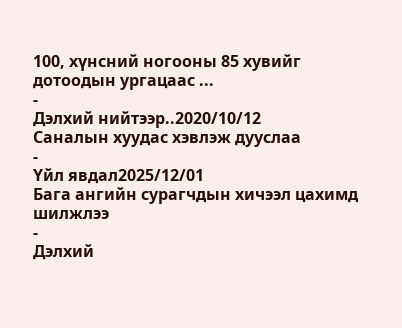100, хүнсний ногооны 85 хувийг дотоодын ургацаас ...
-
Дэлхий нийтээр..2020/10/12
Саналын хуудас хэвлэж дууслаа
-
Үйл явдал2025/12/01
Бага ангийн сурагчдын хичээл цахимд шилжлээ
-
Дэлхий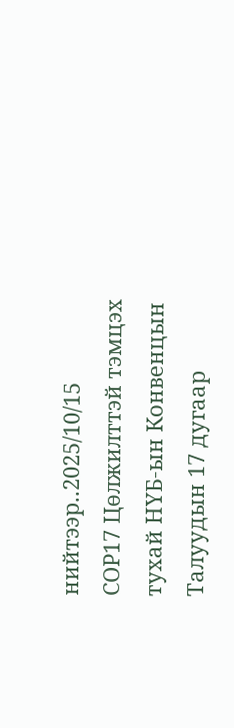нийтээр..2025/10/15
СОР17 Цөлжилттэй тэмцэх тухай НҮБ-ын Конвенцын Талуудын 17 дугаар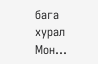бага хурал Мон...